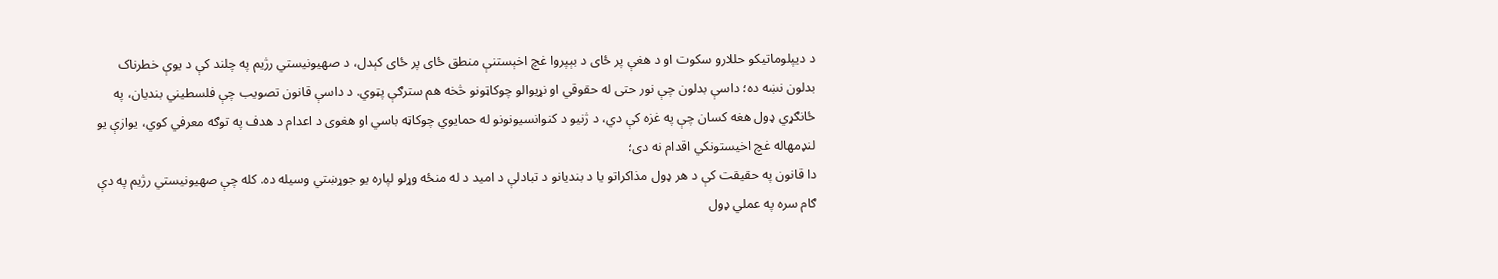د دیپلوماتیکو حللارو سکوت او د هغې پر ځای د بېپروا غچ اخېستنې منطق ځای پر ځای کېدل، د صهیونیستي رژیم په چلند کې د یوې خطرناک بدلون نښه ده؛ داسې بدلون چې نور حتی له حقوقي او نړیوالو چوکاټونو څخه هم سترګې پټوي. د داسې قانون تصویب چې فلسطیني بندیان، په ځانګړي ډول هغه کسان چې په غزه کې دي، د ژنیو د کنوانسیونونو له حمایوي چوکاټه باسي او هغوی د اعدام د هدف په توګه معرفي کوي، یوازې یو لنډمهاله غچ اخیستونکي اقدام نه دی؛
دا قانون په حقیقت کې د هر ډول مذاکراتو یا د بندیانو د تبادلې د امید د له منځه وړلو لپاره یو جوړښتي وسیله ده. کله چې صهیونیستي رژیم په دې ګام سره په عملي ډول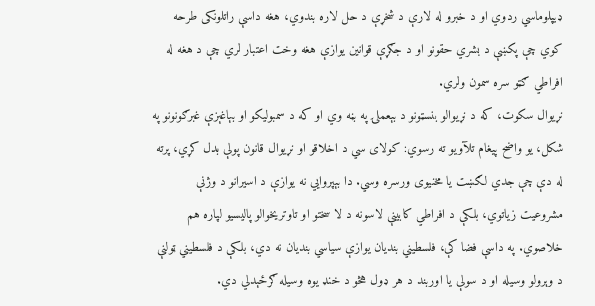ډیپلوماسي ردوي او د خبرو له لارې د شخړې د حل لاره بندوي، هغه داسې راتلونکی طرحه کوي چې پکښې د بشري حقونو او د جګړې قوانین یوازې هغه وخت اعتبار لري چې د هغه له افراطي ګټو سره سمون ولري.
نړیوال سکوت، که د نړیوالو بنسټونو د بېعملۍ په بڼه وي او که د سمبولیکو او بېاغېزې غبرګونونو په شکل، یو واضح پیغام تلآویو ته رسوي: کولای سي د اخلاقو او نړیوال قانون پولې بدل کړي، پرته له دې چې جدي لګښت یا مخنیوی ورسره وسي. دا بېپروايي نه یوازې د اسیرانو د وژنې مشروعیت زیاتوي، بلکې د افراطي کابینې لاسونه د لا سختو او تاوتریخوالو پالیسیو لپاره هم خلاصوي. په داسې فضا کې، فلسطیني بندیان یوازې سیاسي بندیان نه دي، بلکې د فلسطیني ټولنې د وېرولو وسیله او د سولې یا اوربند د هر ډول هڅو د خنډ یوه وسیله ګرځېدلي دي.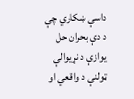داسې ښکاري چې د دې بحران حل یوازې د نړیوالې ټولنې د واقعي او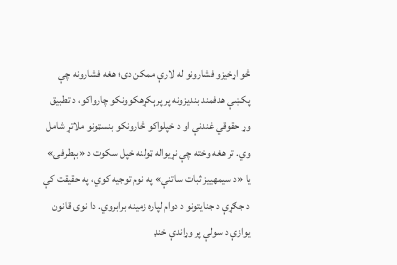څو اړخیزو فشارونو له لارې ممکن دی؛ هغه فشارونه چې پکښې هدفمند بندیزونه پر پرېکړهکوونکو چارواکو، د تطبیق وړ حقوقي غندنې او د خپلواکو څارونکو بنسټونو ملاتړ شامل وي. تر هغه وخته چې نړیواله ټولنه خپل سکوت د «بېطرفۍ» یا «د سیمهییز ثبات ساتنې» په نوم توجیه کوي، په حقیقت کې د جګړې د جنایتونو د دوام لپاره زمینه برابروي. دا نوی قانون یوازې د سولې پر وړاندې خنډ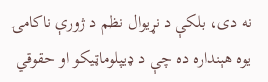نه دی، بلکې د نړیوال نظم د ژورې ناکامۍ یوه هېنداره ده چې د ډیپلوماټیکو او حقوقي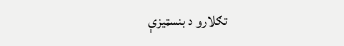تګلارو د بنسټیزې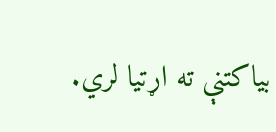بیاکتنې ته اړتیا لري.